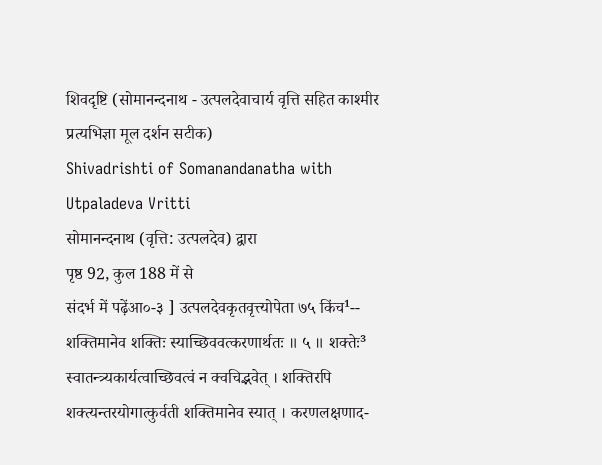शिवदृष्टि (सोमानन्दनाथ - उत्पलदेवाचार्य वृत्ति सहित काश्मीर प्रत्यभिज्ञा मूल दर्शन सटीक)
Shivadrishti of Somanandanatha with Utpaladeva Vritti
सोमानन्दनाथ (वृत्ति: उत्पलदेव) द्वारा
पृष्ठ 92, कुल 188 में से
संदर्भ में पढ़ेंआ०-३ ] उत्पलदेवकृतवृत्त्योपेता ७५ किंच¹-- शक्तिमानेव शक्तिः स्याच्छिववत्करणार्थतः ॥ ५ ॥ शक्तेः³ स्वातन्त्र्यकार्यत्वाच्छिवत्वं न क्वचिद्भवेत् । शक्तिरपि शक्त्यन्तरयोगात्कुर्वती शक्तिमानेव स्यात् । करणलक्षणाद-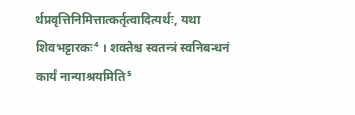र्थप्रवृत्तिनिमित्तात्कर्तृत्वादित्यर्थः, यथा शिवभट्टारकः⁴ । शक्तेश्च स्वतन्त्रं स्वनिबन्धनं कार्यं नान्याश्रयमिति⁵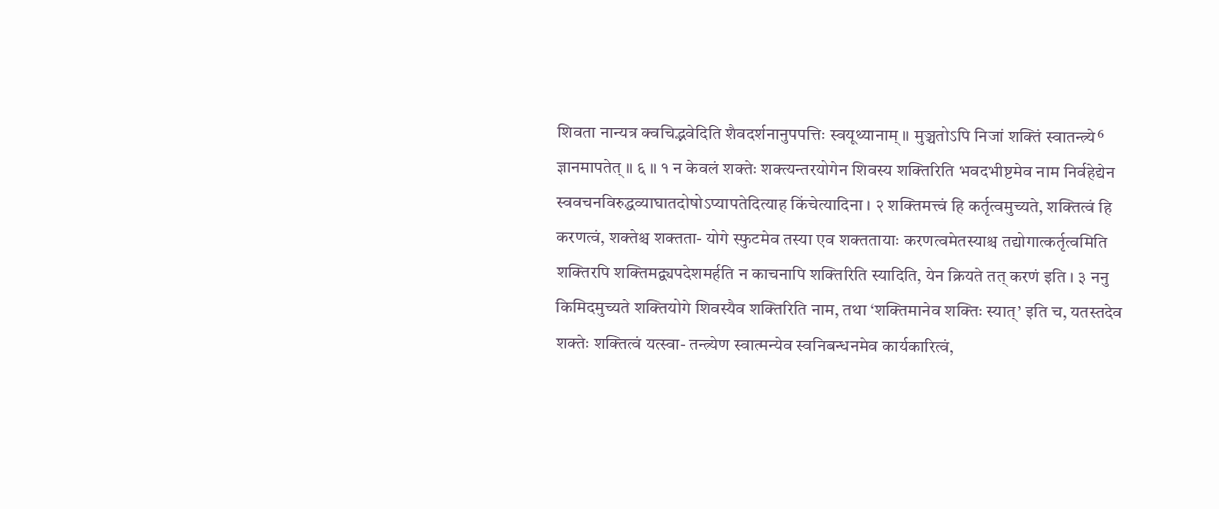शिवता नान्यत्र क्वचिद्भवेदिति शैवदर्शनानुपपत्तिः स्वयूथ्यानाम् ॥ मुञ्चतोऽपि निजां शक्तिं स्वातन्त्र्ये⁶ ज्ञानमापतेत् ॥ ६ ॥ १ न केवलं शक्तेः शक्त्यन्तरयोगेन शिवस्य शक्तिरिति भवदभीष्टमेव नाम निर्वहेद्येन स्ववचनविरुद्धव्याघातदोषोऽप्यापतेदित्याह किंचेत्यादिना । २ शक्तिमत्त्वं हि कर्तृत्वमुच्यते, शक्तित्वं हि करणत्वं, शक्तेश्च शक्तता- योगे स्फुटमेव तस्या एव शक्ततायाः करणत्वमेतस्याश्च तद्योगात्कर्तृत्वमिति शक्तिरपि शक्तिमद्व्यपदेशमर्हति न काचनापि शक्तिरिति स्यादिति, येन क्रियते तत् करणं इति । ३ ननु किमिदमुच्यते शक्तियोगे शिवस्यैव शक्तिरिति नाम, तथा ‘शक्तिमानेव शक्तिः स्यात्’ इति च, यतस्तदेव शक्तेः शक्तित्वं यत्स्वा- तन्त्र्येण स्वात्मन्येव स्वनिबन्धनमेव कार्यकारित्वं,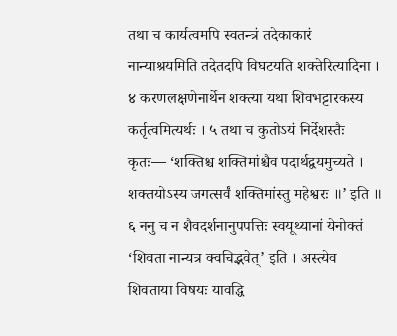तथा च कार्यत्वमपि स्वतन्त्रं तदेकाकारं नान्याश्रयमिति तदेतदपि विघटयति शक्तेरित्यादिना । ४ करणलक्षणेनार्थेन शक्त्या यथा शिवभट्टारकस्य कर्तृत्वमित्यर्थः । ५ तथा च कुतोऽयं निर्देशस्तैः कृतः— ‘शक्तिश्च शक्तिमांश्चैव पदार्थद्वयमुच्यते । शक्तयोऽस्य जगत्सर्वं शक्तिमांस्तु महेश्वरः ॥’ इति ॥ ६ ननु च न शैवदर्शनानुपपत्तिः स्वयूथ्यानां येनोक्तं ‘शिवता नान्यत्र क्वचिद्भवेत्’ इति । अस्त्येव शिवताया विषयः यावद्धि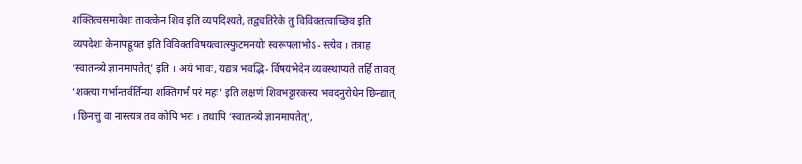शक्तित्वसमावेशः तावत्केन शिव इति व्यपदिश्यते, तद्व्यतिरेके तु विविक्तत्वाच्छिव इति व्यपदेशः केनापह्रूयत इति विविक्तविषयत्वात्स्फुटमनयोः स्वरूपलाभोऽ- स्त्येव । तत्राह ‘स्वातन्त्र्ये ज्ञानमापतेत्’ इति । अयं भावः, यद्यत्र भवद्भि- र्विषयभेदेन व्यवस्थाप्यते तर्हि तावत् ‘शक्त्या गर्भान्तर्वर्तिन्या शक्तिगर्भं परं महः’ इति लक्षणं शिवभट्टारकस्य भवदनुरोधेन छिन्द्यात् । छिनत्तु वा नास्त्यत्र तव कोपि भरः । तथापि ‘स्वातन्त्र्ये ज्ञानमापतेत्’,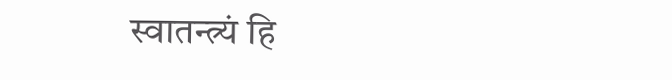स्वातन्त्र्यं हि